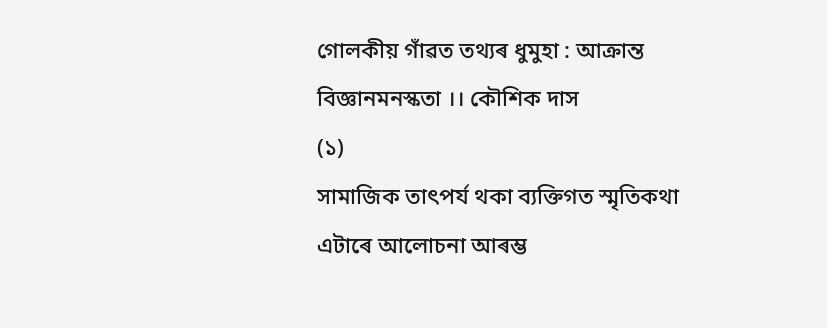গোলকীয় গাঁৱত তথ্যৰ ধুমুহা : আক্ৰান্ত বিজ্ঞানমনস্কতা ।। কৌশিক দাস
(১)
সামাজিক তাৎপৰ্য থকা ব্যক্তিগত স্মৃতিকথা এটাৰে আলোচনা আৰম্ভ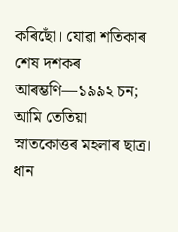কৰিছোঁ। যোৱা শতিকাৰ শেষ দশকৰ আৰম্ভণি—১৯৯২ চন; আমি তেতিয়া স্নাতকোত্তৰ মহলাৰ ছাত্ৰ। ধান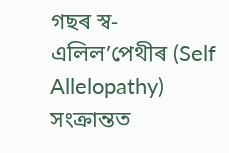গছৰ স্ব-এলিল’পেথীৰ (Self Allelopathy) সংক্ৰান্তত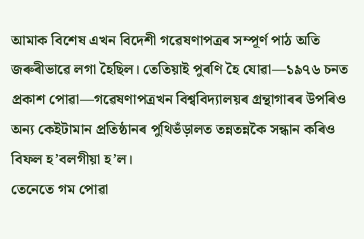আমাক বিশেষ এখন বিদেশী গৱেষণাপত্ৰৰ সম্পূৰ্ণ পাঠ অতি জৰুৰীভাৱে লগা হৈছিল। তেতিয়াই পুৰণি হৈ যোৱা—১৯৭৬ চনত প্ৰকাশ পোৱা—গৱেষণাপত্ৰখন বিশ্ববিদ্যালয়ৰ গ্ৰন্থাগাৰৰ উপৰিও অন্য কেইটামান প্ৰতিষ্ঠানৰ পুথিভঁড়ালত তন্নতন্নকৈ সন্ধান কৰিও বিফল হ’বলগীয়া হ’ল।
তেনেতে গম পোৱা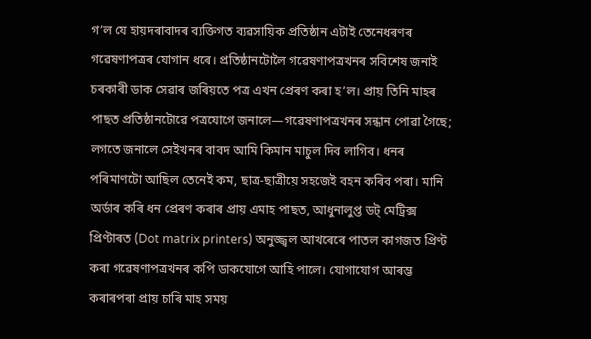গ’ল যে হায়দৰাবাদৰ ব্যক্তিগত ব্যৱসায়িক প্ৰতিষ্ঠান এটাই তেনেধৰণৰ গৱেষণাপত্ৰৰ যোগান ধৰে। প্ৰতিষ্ঠানটোলৈ গৱেষণাপত্ৰখনৰ সবিশেষ জনাই চৰকাৰী ডাক সেৱাৰ জৰিয়তে পত্ৰ এখন প্ৰেৰণ কৰা হ’ল। প্ৰায় তিনি মাহৰ পাছত প্ৰতিষ্ঠানটোৱে পত্ৰযোগে জনালে—গৱেষণাপত্ৰখনৰ সন্ধান পোৱা গৈছে; লগতে জনালে সেইখনৰ বাবদ আমি কিমান মাচুল দিব লাগিব। ধনৰ পৰিমাণটো আছিল তেনেই কম, ছাত্ৰ-ছাত্ৰীয়ে সহজেই বহন কৰিব পৰা। মানি অৰ্ডাৰ কৰি ধন প্ৰেৰণ কৰাৰ প্ৰায় এমাহ পাছত, আধুনালুপ্ত ডট্ মেট্ৰিক্স প্ৰিণ্টাৰত (Dot matrix printers) অনুজ্জ্বল আখৰেৰে পাতল কাগজত প্ৰিণ্ট কৰা গৱেষণাপত্ৰখনৰ কপি ডাকযোগে আহি পালে। যোগাযোগ আৰম্ভ কৰাৰপৰা প্ৰায় চাৰি মাহ সময়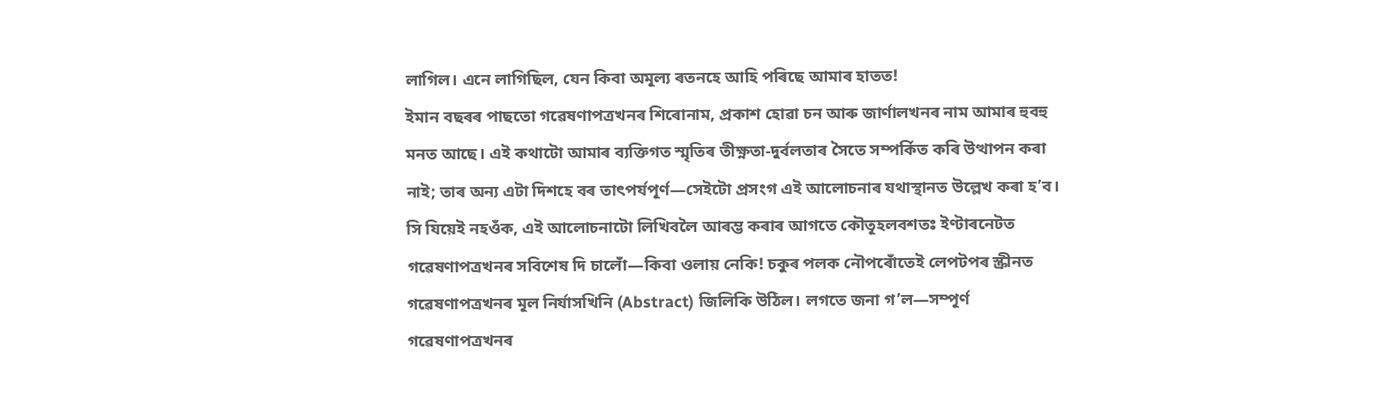লাগিল। এনে লাগিছিল, যেন কিবা অমূল্য ৰতনহে আহি পৰিছে আমাৰ হাতত!
ইমান বছৰৰ পাছতো গৱেষণাপত্ৰখনৰ শিৰোনাম, প্ৰকাশ হোৱা চন আৰু জাৰ্ণালখনৰ নাম আমাৰ হুবহু মনত আছে। এই কথাটো আমাৰ ব্যক্তিগত স্মৃতিৰ তীক্ষ্ণতা-দুৰ্বলতাৰ সৈতে সম্পৰ্কিত কৰি উত্থাপন কৰা নাই; তাৰ অন্য এটা দিশহে বৰ তাৎপৰ্যপূৰ্ণ—সেইটো প্ৰসংগ এই আলোচনাৰ যথাস্থানত উল্লেখ কৰা হ’ব। সি যিয়েই নহওঁক, এই আলোচনাটো লিখিবলৈ আৰম্ভ কৰাৰ আগতে কৌতূহলবশতঃ ইণ্টাৰনেটত গৱেষণাপত্ৰখনৰ সবিশেষ দি চালোঁ—কিবা ওলায় নেকি! চকুৰ পলক নৌপৰোঁতেই লেপটপৰ স্ক্ৰীনত গৱেষণাপত্ৰখনৰ মূল নিৰ্যাসখিনি (Abstract) জিলিকি উঠিল। লগতে জনা গ’ল—সম্পূৰ্ণ গৱেষণাপত্ৰখনৰ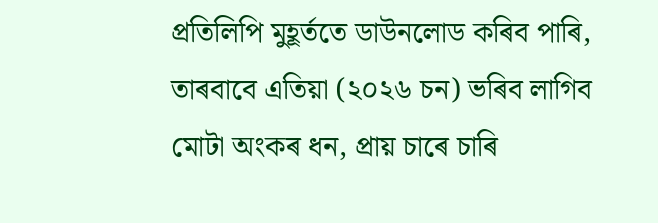প্ৰতিলিপি মুহূৰ্ততে ডাউনলোড কৰিব পাৰি, তাৰবাবে এতিয়া (২০২৬ চন) ভৰিব লাগিব মোটা অংকৰ ধন, প্ৰায় চাৰে চাৰি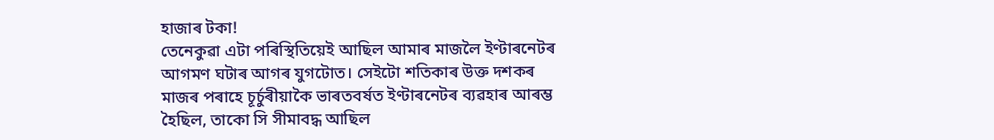হাজাৰ টকা!
তেনেকুৱা এটা পৰিস্থিতিয়েই আছিল আমাৰ মাজলৈ ইণ্টাৰনেটৰ আগমণ ঘটাৰ আগৰ যুগটোত। সেইটো শতিকাৰ উক্ত দশকৰ মাজৰ পৰাহে চূৰ্চুৰীয়াকৈ ভাৰতবৰ্ষত ইণ্টাৰনেটৰ ব্যৱহাৰ আৰম্ভ হৈছিল, তাকো সি সীমাবদ্ধ আছিল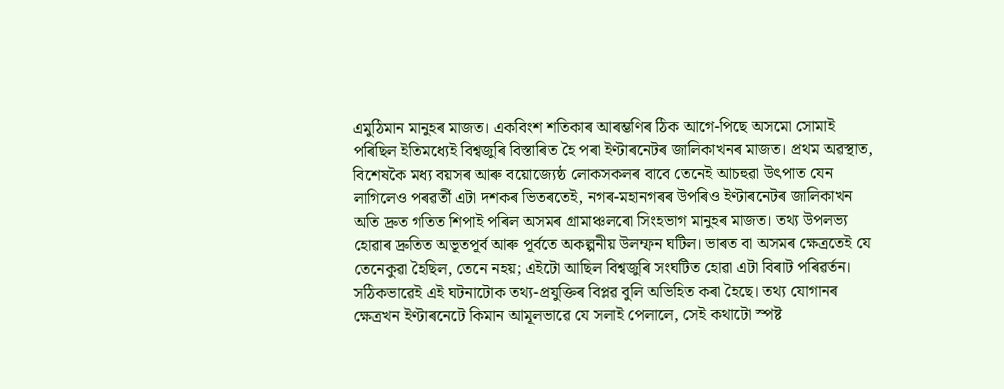এমুঠিমান মানুহৰ মাজত। একবিংশ শতিকাৰ আৰম্ভণিৰ ঠিক আগে-পিছে অসমো সোমাই পৰিছিল ইতিমধ্যেই বিশ্বজুৰি বিস্তাৰিত হৈ পৰা ইণ্টাৰনেটৰ জালিকাখনৰ মাজত। প্ৰথম অৱস্থাত, বিশেষকৈ মধ্য বয়সৰ আৰু বয়োজ্যেষ্ঠ লোকসকলৰ বাবে তেনেই আচহুৱা উৎপাত যেন লাগিলেও পৰৱৰ্তী এটা দশকৰ ভিতৰতেই, নগৰ-মহানগৰৰ উপৰিও ইণ্টাৰনেটৰ জালিকাখন অতি দ্ৰুত গতিত শিপাই পৰিল অসমৰ গ্ৰামাঞ্চলৰো সিংহভাগ মানুহৰ মাজত। তথ্য উপলভ্য হোৱাৰ দ্ৰুতিত অভূতপূৰ্ব আৰু পূৰ্বতে অকল্পনীয় উলম্ফন ঘটিল। ভাৰত বা অসমৰ ক্ষেত্ৰতেই যে তেনেকুৱা হৈছিল, তেনে নহয়; এইটো আছিল বিশ্বজুৰি সংঘটিত হোৱা এটা বিৰাট পৰিৱৰ্তন। সঠিকভাৱেই এই ঘটনাটোক তথ্য-প্ৰযুক্তিৰ বিপ্লৱ বুলি অভিহিত কৰা হৈছে। তথ্য যোগানৰ ক্ষেত্ৰখন ইণ্টাৰনেটে কিমান আমূলভাৱে যে সলাই পেলালে, সেই কথাটো স্পষ্ট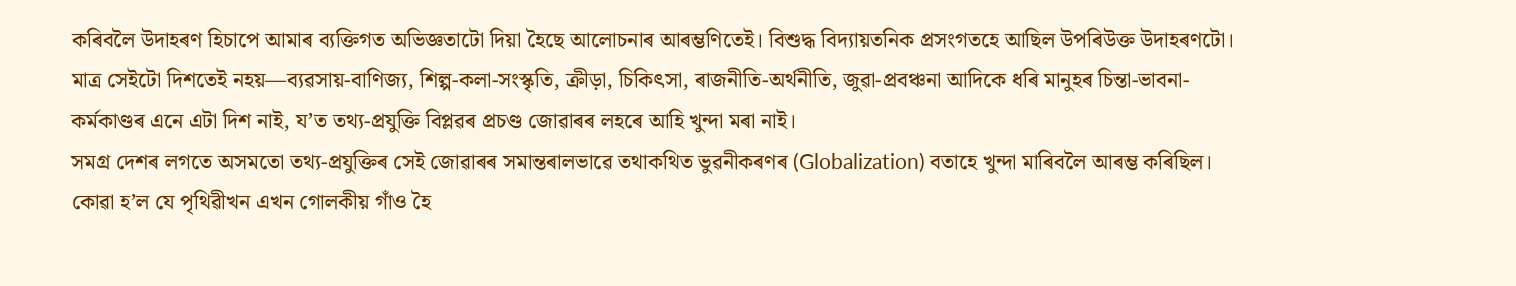কৰিবলৈ উদাহৰণ হিচাপে আমাৰ ব্যক্তিগত অভিজ্ঞতাটো দিয়া হৈছে আলোচনাৰ আৰম্ভণিতেই। বিশুদ্ধ বিদ্যায়তনিক প্ৰসংগতহে আছিল উপৰিউক্ত উদাহৰণটো। মাত্ৰ সেইটো দিশতেই নহয়—ব্যৱসায়-বাণিজ্য, শিল্প-কলা-সংস্কৃতি, ক্ৰীড়া, চিকিৎসা, ৰাজনীতি-অৰ্থনীতি, জুৱা-প্ৰবঞ্চনা আদিকে ধৰি মানুহৰ চিন্তা-ভাবনা-কৰ্মকাণ্ডৰ এনে এটা দিশ নাই, য’ত তথ্য-প্ৰযুক্তি বিপ্লৱৰ প্ৰচণ্ড জোৱাৰৰ লহৰে আহি খুন্দা মৰা নাই।
সমগ্ৰ দেশৰ লগতে অসমতো তথ্য-প্ৰযুক্তিৰ সেই জোৱাৰৰ সমান্তৰালভাৱে তথাকথিত ভুৱনীকৰণৰ (Globalization) বতাহে খুন্দা মাৰিবলৈ আৰম্ভ কৰিছিল। কোৱা হ’ল যে পৃথিৱীখন এখন গোলকীয় গাঁও হৈ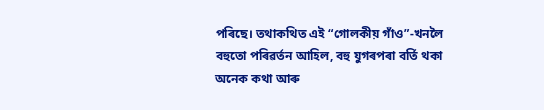পৰিছে। তথাকথিত এই “গোলকীয় গাঁও”-খনলৈ বহুতো পৰিৱৰ্তন আহিল, বহু যুগৰপৰা বৰ্তি থকা অনেক কথা আৰু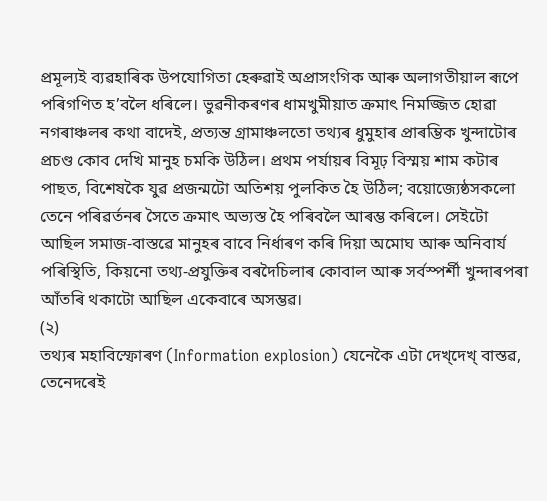প্ৰমূল্যই ব্যৱহাৰিক উপযোগিতা হেৰুৱাই অপ্ৰাসংগিক আৰু অলাগতীয়াল ৰূপে পৰিগণিত হ’বলৈ ধৰিলে। ভুৱনীকৰণৰ ধামখুমীয়াত ক্ৰমাৎ নিমজ্জিত হোৱা নগৰাঞ্চলৰ কথা বাদেই, প্ৰত্যন্ত গ্ৰামাঞ্চলতো তথ্যৰ ধুমুহাৰ প্ৰাৰম্ভিক খুন্দাটোৰ প্ৰচণ্ড কোব দেখি মানুহ চমকি উঠিল। প্ৰথম পৰ্যায়ৰ বিমূঢ় বিস্ময় শাম কটাৰ পাছত, বিশেষকৈ যুৱ প্ৰজন্মটো অতিশয় পুলকিত হৈ উঠিল; বয়োজ্যেষ্ঠসকলো তেনে পৰিৱৰ্তনৰ সৈতে ক্ৰমাৎ অভ্যস্ত হৈ পৰিবলৈ আৰম্ভ কৰিলে। সেইটো আছিল সমাজ-বাস্তৱে মানুহৰ বাবে নিৰ্ধাৰণ কৰি দিয়া অমোঘ আৰু অনিবাৰ্য পৰিস্থিতি, কিয়নো তথ্য-প্ৰযুক্তিৰ বৰদৈচিলাৰ কোবাল আৰু সৰ্বস্পৰ্শী খুন্দাৰপৰা আঁতৰি থকাটো আছিল একেবাৰে অসম্ভৱ।
(২)
তথ্যৰ মহাবিস্ফোৰণ (Information explosion) যেনেকৈ এটা দেখ্দেখ্ বাস্তৱ, তেনেদৰেই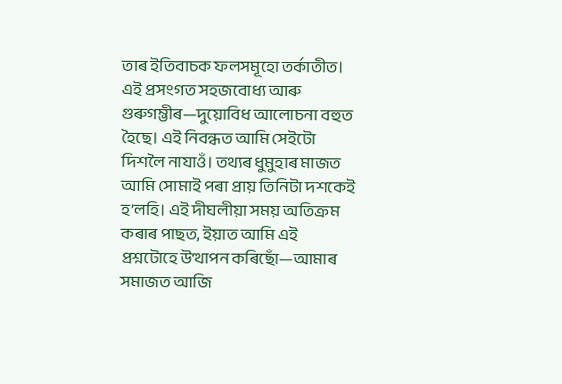তাৰ ইতিবাচক ফলসমূহো তৰ্কাতীত। এই প্ৰসংগত সহজবোধ্য আৰু গুৰুগম্ভীৰ—দুয়োবিধ আলোচনা বহুত হৈছে। এই নিবন্ধত আমি সেইটো দিশলৈ নাযাওঁ। তথ্যৰ ধুমুহাৰ মাজত আমি সোমাই পৰা প্ৰায় তিনিটা দশকেই হ’লহি। এই দীঘলীয়া সময় অতিক্ৰম কৰাৰ পাছত, ইয়াত আমি এই প্ৰশ্নটোহে উত্থাপন কৰিছোঁ—আমাৰ সমাজত আজি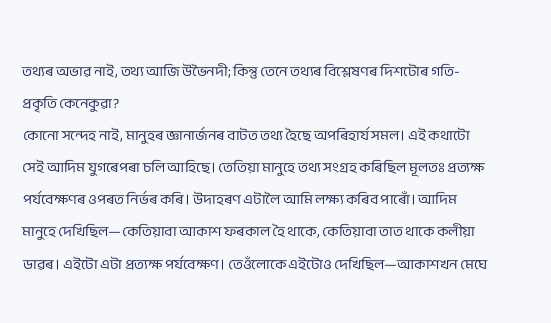তথ্যৰ অভাৱ নাই, তথ্য আজি উভৈনদী; কিন্তু তেনে তথ্যৰ বিশ্লেষণৰ দিশটোৰ গতি-প্ৰকৃতি কেনেকুৱা?
কোনো সন্দেহ নাই, মানুহৰ জ্ঞানাৰ্জনৰ বাটত তথ্য হৈছে অপৰিহাৰ্য সমল। এই কথাটো সেই আদিম যুগৰেপৰা চলি আহিছে। তেতিয়া মানুহে তথ্য সংগ্ৰহ কৰিছিল মূলতঃ প্ৰত্যক্ষ পৰ্যবেক্ষণৰ ওপৰত নিৰ্ভৰ কৰি। উদাহৰণ এটালৈ আমি লক্ষ্য কৰিব পাৰোঁ। আদিম মানুহে দেখিছিল—কেতিয়াবা আকাশ ফৰকাল হৈ থাকে, কেতিয়াবা তাত থাকে কলীয়া ডাৱৰ। এইটো এটা প্ৰত্যক্ষ পৰ্যবেক্ষণ। তেওঁলোকে এইটোও দেখিছিল—আকাশখন মেঘে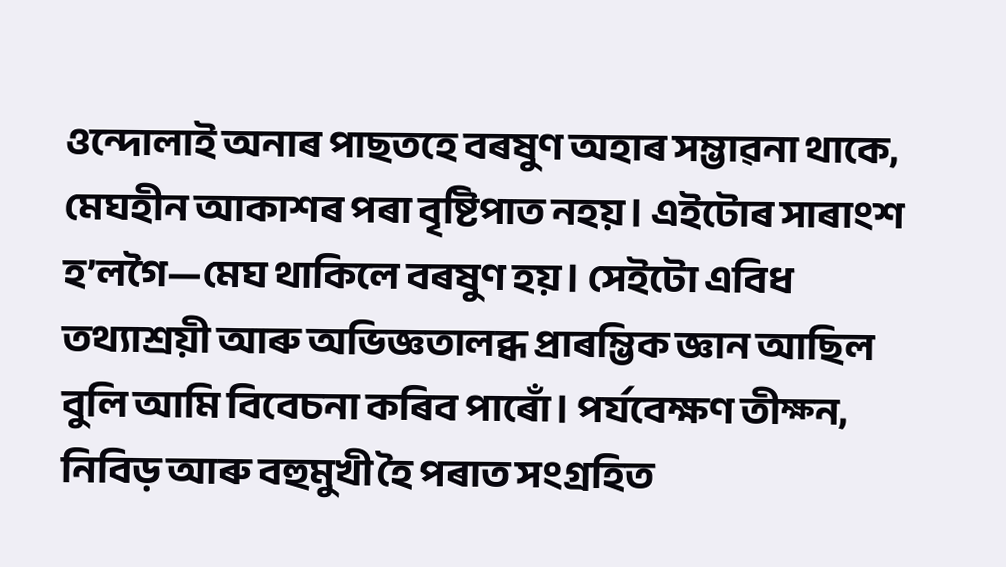ওন্দোলাই অনাৰ পাছতহে বৰষুণ অহাৰ সম্ভাৱনা থাকে, মেঘহীন আকাশৰ পৰা বৃষ্টিপাত নহয়। এইটোৰ সাৰাংশ হ’লগৈ—মেঘ থাকিলে বৰষুণ হয়। সেইটো এবিধ তথ্যাশ্ৰয়ী আৰু অভিজ্ঞতালব্ধ প্ৰাৰম্ভিক জ্ঞান আছিল বুলি আমি বিবেচনা কৰিব পাৰোঁ। পৰ্যবেক্ষণ তীক্ষ্ন, নিবিড় আৰু বহুমুখী হৈ পৰাত সংগ্ৰহিত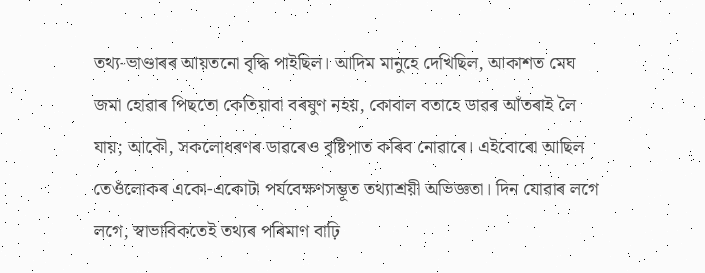তথ্য-ভাণ্ডাৰৰ আয়তনো বৃদ্ধি পাইছিল। আদিম মানুহে দেখিছিল, আকাশত মেঘ জমা হোৱাৰ পিছতো কেতিয়াবা বৰষুণ নহয়, কোবাল বতাহে ডাৱৰ আঁতৰাই লৈ যায়; আকৌ, সকলোধৰণৰ ডাৱৰেও বৃষ্টিপাত কৰিব নোৱাৰে। এইবোৰো আছিল তেওঁলোকৰ একো-একোটা পৰ্যবেক্ষণসম্ভূত তথ্যাশ্ৰয়ী অভিজ্ঞতা। দিন যোৱাৰ লগে লগে, স্বাভাবিকতেই তথ্যৰ পৰিমাণ বাঢ়ি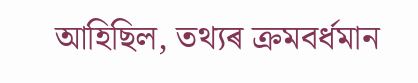আহিছিল, তথ্যৰ ক্ৰমবৰ্ধমান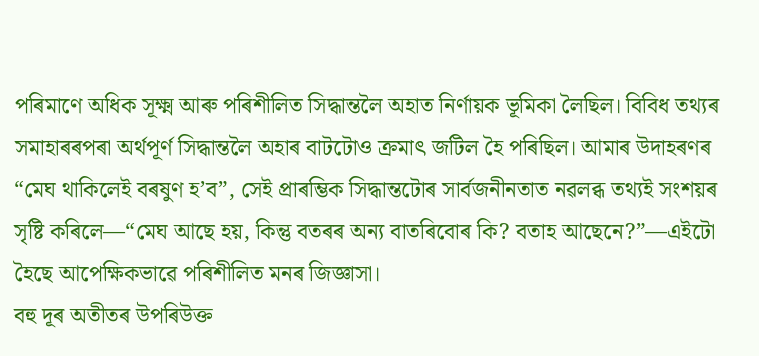পৰিমাণে অধিক সূক্ষ্ম আৰু পৰিশীলিত সিদ্ধান্তলৈ অহাত নিৰ্ণায়ক ভূমিকা লৈছিল। বিবিধ তথ্যৰ সমাহাৰৰপৰা অৰ্থপূৰ্ণ সিদ্ধান্তলৈ অহাৰ বাটটোও ক্ৰমাৎ জটিল হৈ পৰিছিল। আমাৰ উদাহৰণৰ “মেঘ থাকিলেই বৰষুণ হ’ব”, সেই প্ৰাৰম্ভিক সিদ্ধান্তটোৰ সাৰ্বজনীনতাত নৱলব্ধ তথ্যই সংশয়ৰ সৃষ্টি কৰিলে—“মেঘ আছে হয়, কিন্তু বতৰৰ অন্য বাতৰিবোৰ কি? বতাহ আছেনে?”—এইটো হৈছে আপেক্ষিকভাৱে পৰিশীলিত মনৰ জিজ্ঞাসা।
বহু দূৰ অতীতৰ উপৰিউক্ত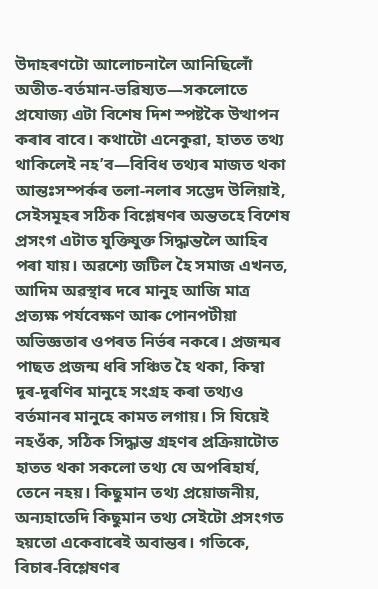উদাহৰণটো আলোচনালৈ আনিছিলোঁ অতীত-বৰ্তমান-ভৱিষ্যত—সকলোতে প্ৰযোজ্য এটা বিশেষ দিশ স্পষ্টকৈ উত্থাপন কৰাৰ বাবে। কথাটো এনেকুৱা, হাতত তথ্য থাকিলেই নহ’ব—বিবিধ তথ্যৰ মাজত থকা আন্তঃসম্পৰ্কৰ তলা-নলাৰ সম্ভেদ উলিয়াই, সেইসমূহৰ সঠিক বিশ্লেষণৰ অন্ততহে বিশেষ প্ৰসংগ এটাত যুক্তিযুক্ত সিদ্ধান্তলৈ আহিব পৰা যায়। অৱশ্যে জটিল হৈ সমাজ এখনত, আদিম অৱস্থাৰ দৰে মানুহ আজি মাত্ৰ প্ৰত্যক্ষ পৰ্যবেক্ষণ আৰু পোনপটীয়া অভিজ্ঞতাৰ ওপৰত নিৰ্ভৰ নকৰে। প্ৰজন্মৰ পাছত প্ৰজন্ম ধৰি সঞ্চিত হৈ থকা, কিম্বা দূৰ-দূৰণিৰ মানুহে সংগ্ৰহ কৰা তথ্যও বৰ্তমানৰ মানুহে কামত লগায়। সি যিয়েই নহওঁক, সঠিক সিদ্ধান্ত গ্ৰহণৰ প্ৰক্ৰিয়াটোত হাতত থকা সকলো তথ্য যে অপৰিহাৰ্য, তেনে নহয়। কিছুমান তথ্য প্ৰয়োজনীয়, অন্যহাতেদি কিছুমান তথ্য সেইটো প্ৰসংগত হয়তো একেবাৰেই অবান্তৰ। গতিকে, বিচাৰ-বিশ্লেষণৰ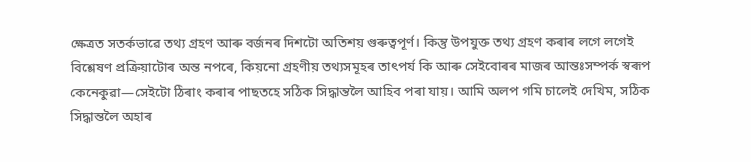ক্ষেত্ৰত সতৰ্কভাৱে তথ্য গ্ৰহণ আৰু বৰ্জনৰ দিশটো অতিশয় গুৰুত্বপূৰ্ণ। কিন্তু উপযুক্ত তথ্য গ্ৰহণ কৰাৰ লগে লগেই বিশ্লেষণ প্ৰক্ৰিয়াটোৰ অন্ত নপৰে, কিয়নো গ্ৰহণীয় তথ্যসমূহৰ তাৎপৰ্য কি আৰু সেইবোৰৰ মাজৰ আন্তঃসম্পৰ্ক স্বৰূপ কেনেকুৱা—সেইটো ঠিৰাং কৰাৰ পাছতহে সঠিক সিদ্ধান্তলৈ আহিব পৰা যায়। আমি অলপ গমি চালেই দেখিম, সঠিক সিদ্ধান্তলৈ অহাৰ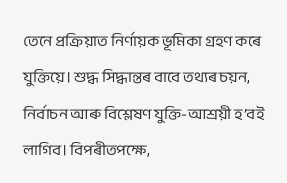তেনে প্ৰক্ৰিয়াত নিৰ্ণায়ক ভূমিকা গ্ৰহণ কৰে যুক্তিয়ে। শুদ্ধ সিদ্ধান্তৰ বাবে তথ্যৰ চয়ন, নিৰ্বাচন আৰু বিশ্লেষণ যুক্তি-আশ্ৰয়ী হ’বই লাগিব। বিপৰীতপক্ষে,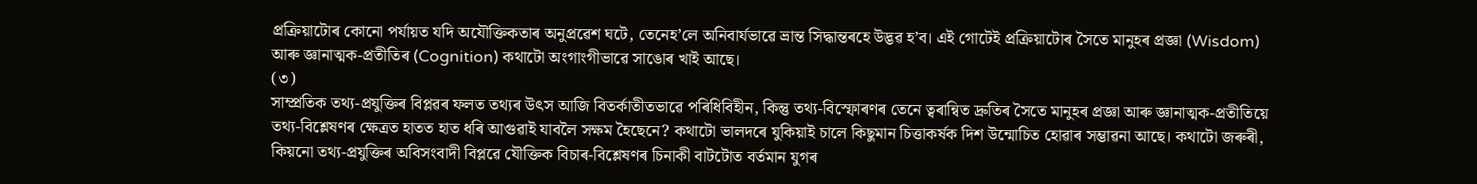প্ৰক্ৰিয়াটোৰ কোনো পৰ্যায়ত যদি অযৌক্তিকতাৰ অনুপ্ৰৱেশ ঘটে, তেনেহ’লে অনিবাৰ্যভাৱে ভ্ৰান্ত সিদ্ধান্তৰহে উদ্ভৱ হ’ব। এই গোটেই প্ৰক্ৰিয়াটোৰ সৈতে মানুহৰ প্ৰজ্ঞা (Wisdom) আৰু জ্ঞানাত্মক-প্ৰতীতিৰ (Cognition) কথাটো অংগাংগীভাৱে সাঙোৰ খাই আছে।
(৩)
সাম্প্ৰতিক তথ্য-প্ৰযুক্তিৰ বিপ্লৱৰ ফলত তথ্যৰ উৎস আজি বিতৰ্কাতীতভাৱে পৰিধিবিহীন, কিন্তু তথ্য-বিস্ফোৰণৰ তেনে ত্বৰান্বিত দ্ৰুতিৰ সৈতে মানুহৰ প্ৰজ্ঞা আৰু জ্ঞানাত্মক-প্ৰতীতিয়ে তথ্য-বিশ্লেষণৰ ক্ষেত্ৰত হাতত হাত ধৰি আগুৱাই যাবলৈ সক্ষম হৈছেনে? কথাটো ভালদৰে যুকিয়াই চালে কিছুমান চিত্তাকৰ্ষক দিশ উন্মোচিত হোৱাৰ সম্ভাৱনা আছে। কথাটো জৰুৰী, কিয়নো তথ্য-প্ৰযুক্তিৰ অবিসংবাদী বিপ্লৱে যৌক্তিক বিচাৰ-বিশ্লেষণৰ চিনাকী বাটটোত বৰ্তমান যুগৰ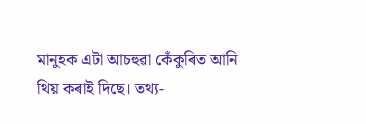মানুহক এটা আচহুৱা কেঁকুৰিত আনি থিয় কৰাই দিছে। তথ্য-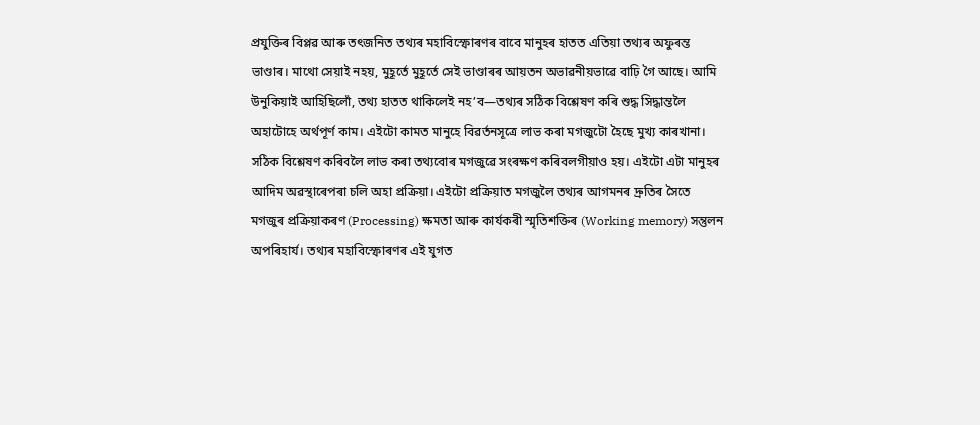প্ৰযুক্তিৰ বিপ্লৱ আৰু তৎজনিত তথ্যৰ মহাবিস্ফোৰণৰ বাবে মানুহৰ হাতত এতিয়া তথ্যৰ অফুৰন্ত ভাণ্ডাৰ। মাথো সেয়াই নহয়, মুহূৰ্তে মুহূৰ্তে সেই ভাণ্ডাৰৰ আয়তন অভাৱনীয়ভাৱে বাঢ়ি গৈ আছে। আমি উনুকিয়াই আহিছিলোঁ, তথ্য হাতত থাকিলেই নহ’ব—তথ্যৰ সঠিক বিশ্লেষণ কৰি শুদ্ধ সিদ্ধান্তলৈ অহাটোহে অৰ্থপূৰ্ণ কাম। এইটো কামত মানুহে বিৱৰ্তনসূত্ৰে লাভ কৰা মগজুটো হৈছে মুখ্য কাৰখানা। সঠিক বিশ্লেষণ কৰিবলৈ লাভ কৰা তথ্যবোৰ মগজুৱে সংৰক্ষণ কৰিবলগীয়াও হয়। এইটো এটা মানুহৰ আদিম অৱস্থাৰেপৰা চলি অহা প্ৰক্ৰিয়া। এইটো প্ৰক্ৰিয়াত মগজুলৈ তথ্যৰ আগমনৰ দ্ৰুতিৰ সৈতে মগজুৰ প্ৰক্ৰিয়াকৰণ (Processing) ক্ষমতা আৰু কাৰ্যকৰী স্মৃতিশক্তিৰ (Working memory) সন্তুলন অপৰিহাৰ্য। তথ্যৰ মহাবিস্ফোৰণৰ এই যুগত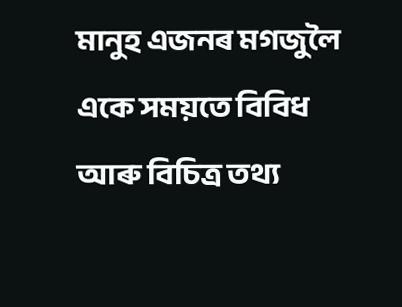মানুহ এজনৰ মগজুলৈ একে সময়তে বিবিধ আৰু বিচিত্ৰ তথ্য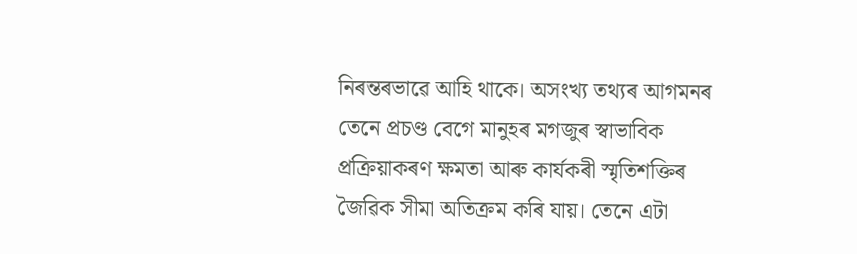নিৰন্তৰভাৱে আহি থাকে। অসংখ্য তথ্যৰ আগমনৰ তেনে প্ৰচণ্ড বেগে মানুহৰ মগজুৰ স্বাভাবিক প্ৰক্ৰিয়াকৰণ ক্ষমতা আৰু কাৰ্যকৰী স্মৃতিশক্তিৰ জৈৱিক সীমা অতিক্ৰম কৰি যায়। তেনে এটা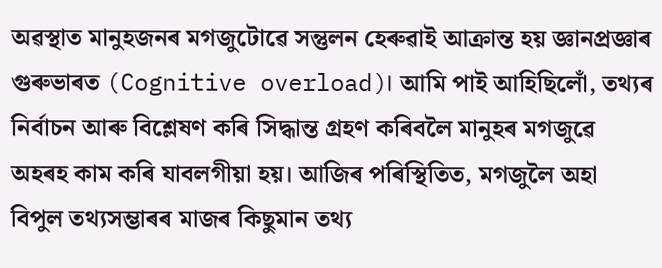অৱস্থাত মানুহজনৰ মগজুটোৱে সন্তুলন হেৰুৱাই আক্ৰান্ত হয় জ্ঞানপ্ৰজ্ঞাৰ গুৰুভাৰত (Cognitive overload)। আমি পাই আহিছিলোঁ, তথ্যৰ নিৰ্বাচন আৰু বিশ্লেষণ কৰি সিদ্ধান্ত গ্ৰহণ কৰিবলৈ মানুহৰ মগজুৱে অহৰহ কাম কৰি যাবলগীয়া হয়। আজিৰ পৰিস্থিতিত, মগজুলৈ অহা বিপুল তথ্যসম্ভাৰৰ মাজৰ কিছুমান তথ্য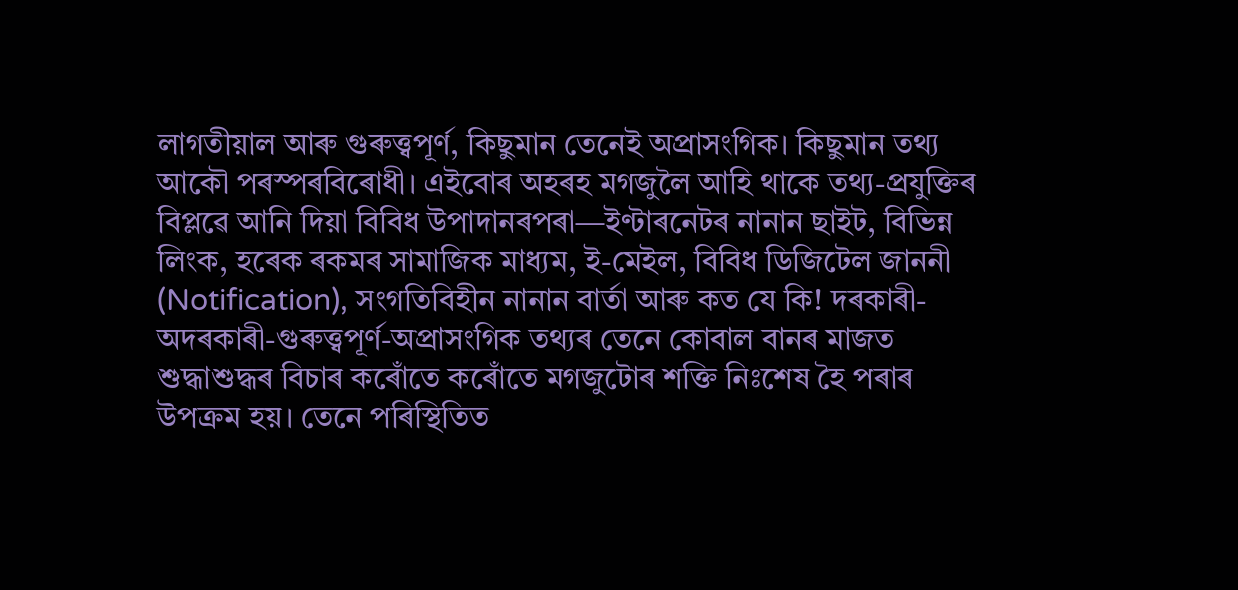লাগতীয়াল আৰু গুৰুত্ত্বপূৰ্ণ, কিছুমান তেনেই অপ্ৰাসংগিক। কিছুমান তথ্য আকৌ পৰস্পৰবিৰোধী। এইবোৰ অহৰহ মগজুলৈ আহি থাকে তথ্য-প্ৰযুক্তিৰ বিপ্লৱে আনি দিয়া বিবিধ উপাদানৰপৰা—ইণ্টাৰনেটৰ নানান ছাইট, বিভিন্ন লিংক, হৰেক ৰকমৰ সামাজিক মাধ্যম, ই-মেইল, বিবিধ ডিজিটেল জাননী (Notification), সংগতিবিহীন নানান বাৰ্তা আৰু কত যে কি! দৰকাৰী-অদৰকাৰী-গুৰুত্ত্বপূৰ্ণ-অপ্ৰাসংগিক তথ্যৰ তেনে কোবাল বানৰ মাজত শুদ্ধাশুদ্ধৰ বিচাৰ কৰোঁতে কৰোঁতে মগজুটোৰ শক্তি নিঃশেষ হৈ পৰাৰ উপক্ৰম হয়। তেনে পৰিস্থিতিত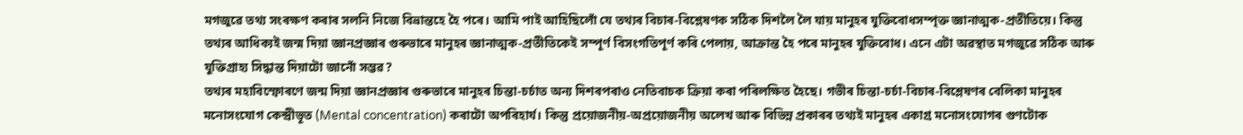মগজুৱে তথ্য সংৰক্ষণ কৰাৰ সলনি নিজে বিভ্ৰান্তহে হৈ পৰে। আমি পাই আহিছিলোঁ যে তথ্যৰ বিচাৰ-বিশ্লেষণক সঠিক দিশলৈ লৈ যায় মানুহৰ যুক্তিবোধসম্পৃক্ত জ্ঞানাত্মক-প্ৰতীতিয়ে। কিন্তু তথ্যৰ আধিক্যই জন্ম দিয়া জ্ঞানপ্ৰজ্ঞাৰ গুৰুভাৰে মানুহৰ জ্ঞানাত্মক-প্ৰতীতিকেই সম্পূৰ্ণ বিসংগতিপূৰ্ণ কৰি পেলায়, আক্ৰান্ত হৈ পৰে মানুহৰ যুক্তিবোধ। এনে এটা অৱস্থাত মগজুৱে সঠিক আৰু যুক্তিগ্ৰাহ্য সিদ্ধান্ত দিয়াটো জানোঁ সম্ভৱ?
তথ্যৰ মহাবিস্ফোৰণে জন্ম দিয়া জ্ঞানপ্ৰজ্ঞাৰ গুৰুভাৰে মানুহৰ চিন্তা-চৰ্চাত অন্য দিশৰপৰাও নেতিবাচক ক্ৰিয়া কৰা পৰিলক্ষিত হৈছে। গভীৰ চিন্তা-চৰ্চা-বিচাৰ-বিশ্লেষণৰ বেলিকা মানুহৰ মনোসংযোগ কেন্দ্ৰীভূত (Mental concentration) কৰাটো অপৰিহাৰ্য। কিন্তু প্ৰয়োজনীয়-অপ্ৰয়োজনীয় অলেখ আৰু বিভিন্ন প্ৰকাৰৰ তথ্যই মানুহৰ একাগ্ৰ মনোসংযোগৰ গুণটোক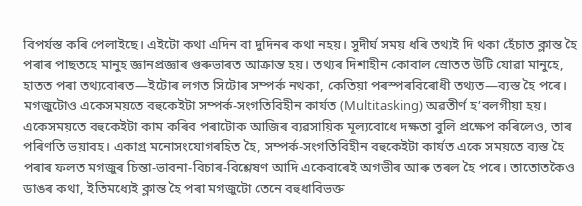বিপৰ্যস্ত কৰি পেলাইছে। এইটো কথা এদিন বা দুদিনৰ কথা নহয়। সুদীৰ্ঘ সময় ধৰি তথ্যই দি থকা হেঁচাত ক্লান্ত হৈ পৰাৰ পাছতহে মানুহ জ্ঞানপ্ৰজ্ঞাৰ গুৰুভাৰত আক্ৰান্ত হয়। তথ্যৰ দিশাহীন কোবাল স্ৰোতত উটি যোৱা মানুহে, হাতত পৰা তথ্যবোৰত—ইটোৰ লগত সিটোৰ সম্পৰ্ক নথকা, কেতিয়া পৰস্পৰবিৰোধী তথ্যত—ব্যস্ত হৈ পৰে। মগজুটোও একেসময়তে বহুকেইটা সম্পৰ্ক-সংগতিবিহীন কাৰ্যত (Multitasking) অৱতীৰ্ণ হ’বলগীয়া হয়। একেসময়তে বহুকেইটা কাম কৰিব পৰাটোক আজিৰ ব্যৱসায়িক মূল্যবোধে দক্ষতা বুলি প্ৰক্ষেপ কৰিলেও, তাৰ পৰিণতি ভয়াবহ। একাগ্ৰ মনোসংযোগৰহিত হৈ, সম্পৰ্ক-সংগতিবিহীন বহুকেইটা কাৰ্যত একে সময়তে ব্যস্ত হৈ পৰাৰ ফলত মগজুৰ চিন্তা-ভাবনা-বিচাৰ-বিশ্লেষণ আদি একেবাৰেই অগভীৰ আৰু তৰল হৈ পৰে। তাতোতকৈও ডাঙৰ কথা, ইতিমধ্যেই ক্লান্ত হৈ পৰা মগজুটো তেনে বহুধাবিভক্ত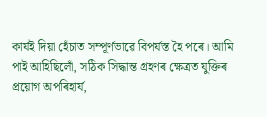কাৰ্যই দিয়া হেঁচাত সম্পূৰ্ণভাৱে বিপৰ্যস্ত হৈ পৰে। আমি পাই আহিছিলোঁ, সঠিক সিদ্ধান্ত গ্ৰহণৰ ক্ষেত্ৰত যুক্তিৰ প্ৰয়োগ অপৰিহাৰ্য,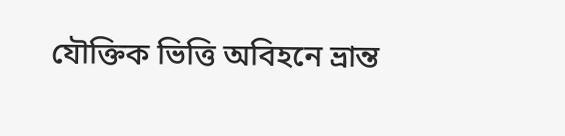যৌক্তিক ভিত্তি অবিহনে ভ্ৰান্ত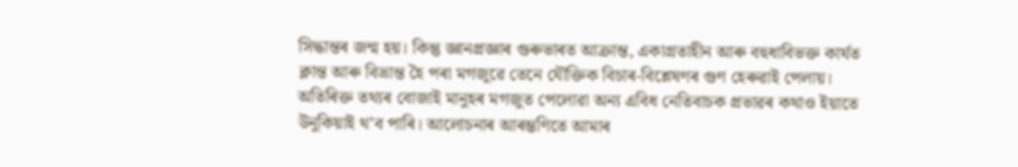সিদ্ধান্তৰ জন্ম হয়। কিন্তু জ্ঞানপ্ৰজ্ঞাৰ গুৰুভাৰত আক্ৰাম্ত, একাগ্ৰতাহীন আৰু বহুধাবিভক্ত কাৰ্যত ক্লান্ত আৰু বিভ্ৰান্ত হৈ পৰা মগজুৱে তেনে যৌক্তিক বিচাৰ-বিশ্লেষণৰ গুণ হেৰুৱাই পেলায়। অতিৰিক্ত তথ্যৰ বোজাই মানুহৰ মগজুত পেলোৱা অন্য এবিধ নেতিবাচক প্ৰভাৱৰ কথাও ইয়াতে উনুকিয়াই থ’ব পাৰি। আলোচনাৰ আৰম্ভণিতে আমাৰ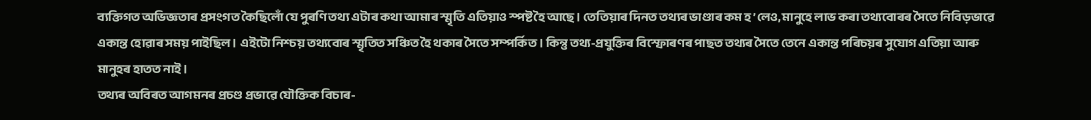ব্যক্তিগত অভিজ্ঞতাৰ প্ৰসংগত কৈছিলোঁ যে পুৰণি তথ্য এটাৰ কথা আমাৰ স্মৃতি এতিয়াও স্পষ্ট হৈ আছে। তেতিয়াৰ দিনত তথ্যৰ ভাণ্ডাৰ কম হ’লেও, মানুহে লাভ কৰা তথ্যবোৰৰ সৈতে নিবিড়ভাৱে একান্ত হোৱাৰ সময় পাইছিল। এইটো নিশ্চয় তথ্যবোৰ স্মৃতিত সঞ্চিত হৈ থকাৰ সৈতে সম্পৰ্কিত। কিন্তু তথ্য-প্ৰযুক্তিৰ বিস্ফোৰণৰ পাছত তথ্যৰ সৈতে তেনে একান্ত পৰিচয়ৰ সুযোগ এতিয়া আৰু মানুহৰ হাতত নাই।
তথ্যৰ অবিৰত আগমনৰ প্ৰচণ্ড প্ৰভাৱে যৌক্তিক বিচাৰ-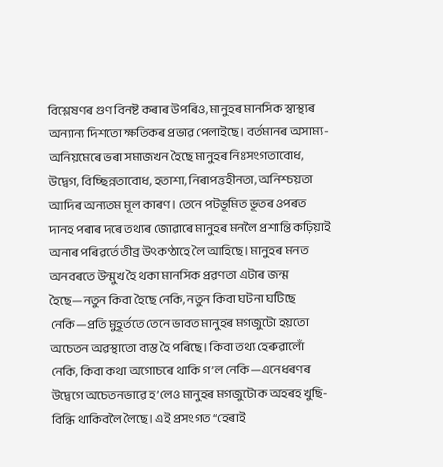বিশ্লেষণৰ গুণ বিনষ্ট কৰাৰ উপৰিও, মানুহৰ মানসিক স্বাস্থ্যৰ অন্যান্য দিশতো ক্ষতিকৰ প্ৰভাৱ পেলাইছে। বৰ্তমানৰ অসাম্য-অনিয়মেৰে ভৰা সমাজখন হৈছে মানুহৰ নিঃসংগতাবোধ, উদ্বেগ, বিচ্ছিন্নতাবোধ, হতাশা, নিৰাপত্তহীনতা, অনিশ্চয়তা আদিৰ অন্যতম মূল কাৰণ। তেনে পটভূমিত ভূতৰ ওপৰত দানহ পৰাৰ দৰে তথ্যৰ জোৱাৰে মানুহৰ মনলৈ প্ৰশান্তি কঢ়িয়াই অনাৰ পৰিৱৰ্তে তীব্ৰ উৎকণ্ঠাহে লৈ আহিছে। মানুহৰ মনত অনবৰতে উন্মুখ হৈ থকা মানসিক প্ৰৱণতা এটাৰ জন্ম হৈছে—নতুন কিবা হৈছে নেকি, নতুন কিবা ঘটনা ঘটিছে নেকি—প্ৰতি মুহূৰ্ততে তেনে ভাবত মানুহৰ মগজুটো হয়তো অচেতন অৱস্থাতো ব্যস্ত হৈ পৰিছে। কিবা তথ্য হেৰুৱালোঁ নেকি, কিবা কথা অগোচৰে থাকি গ’ল নেকি—এনেধৰণৰ উদ্বেগে অচেতনভাৱে হ’লেও মানুহৰ মগজুটোক অহৰহ খুছি-বিন্ধি থাকিবলৈ লৈছে। এই প্ৰসংগত “হেৰাই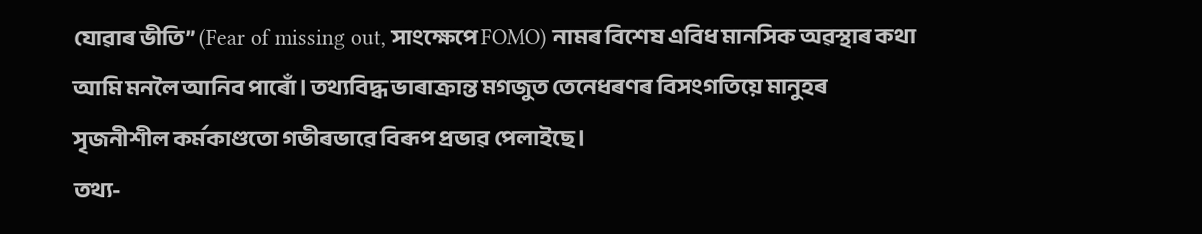যোৱাৰ ভীতি” (Fear of missing out, সাংক্ষেপে FOMO) নামৰ বিশেষ এবিধ মানসিক অৱস্থাৰ কথা আমি মনলৈ আনিব পাৰোঁ। তথ্যবিদ্ধ ভাৰাক্ৰান্ত মগজুত তেনেধৰণৰ বিসংগতিয়ে মানুহৰ সৃজনীশীল কৰ্মকাণ্ডতো গভীৰভাৱে বিৰূপ প্ৰভাৱ পেলাইছে।
তথ্য-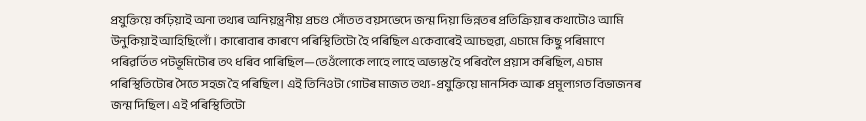প্ৰযুক্তিয়ে কঢ়িয়াই অনা তথ্যৰ অনিয়ন্ত্ৰনীয় প্ৰচণ্ড সোঁতত বয়সভেদে জন্ম দিয়া ভিন্নতৰ প্ৰতিক্ৰিয়াৰ কথাটোও আমি উনুকিয়াই আহিছিলোঁ। কাৰোবাৰ কাৰণে পৰিস্থিতিটো হৈ পৰিছিল একেবাৰেই আচহুৱা, এচামে কিছু পৰিমাণে পৰিৱৰ্তিত পটভূমিটোৰ তৎ ধৰিব পাৰিছিল—তেওঁলোকে লাহে লাহে অভ্যস্ত হৈ পৰিবলৈ প্ৰয়াস কৰিছিল, এচাম পৰিস্থিতিটোৰ সৈতে সহজ হৈ পৰিছিল। এই তিনিওটা গোটৰ মাজত তথ্য-প্ৰযুক্তিয়ে মানসিক আৰু প্ৰমূল্যগত বিভাজনৰ জন্ম দিছিল। এই পৰিস্থিতিটো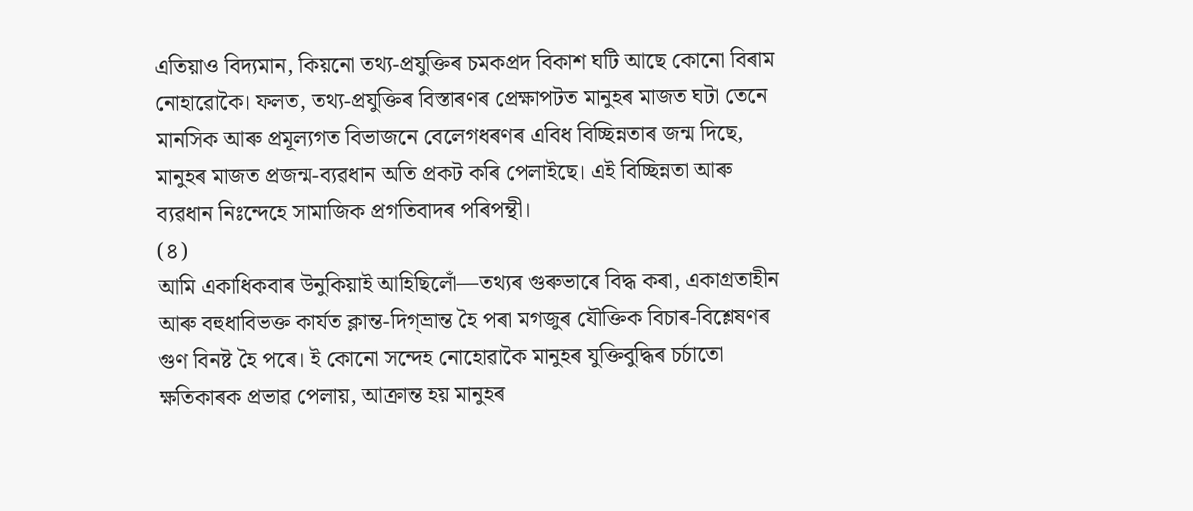এতিয়াও বিদ্যমান, কিয়নো তথ্য-প্ৰযুক্তিৰ চমকপ্ৰদ বিকাশ ঘটি আছে কোনো বিৰাম নোহাৱোকৈ। ফলত, তথ্য-প্ৰযুক্তিৰ বিস্তাৰণৰ প্ৰেক্ষাপটত মানুহৰ মাজত ঘটা তেনে মানসিক আৰু প্ৰমূল্যগত বিভাজনে বেলেগধৰণৰ এবিধ বিচ্ছিন্নতাৰ জন্ম দিছে, মানুহৰ মাজত প্ৰজন্ম-ব্যৱধান অতি প্ৰকট কৰি পেলাইছে। এই বিচ্ছিন্নতা আৰু ব্যৱধান নিঃন্দেহে সামাজিক প্ৰগতিবাদৰ পৰিপন্থী।
(৪)
আমি একাধিকবাৰ উনুকিয়াই আহিছিলোঁ—তথ্যৰ গুৰুভাৰে বিদ্ধ কৰা, একাগ্ৰতাহীন আৰু বহুধাবিভক্ত কাৰ্যত ক্লান্ত-দিগ্ভ্ৰান্ত হৈ পৰা মগজুৰ যৌক্তিক বিচাৰ-বিশ্লেষণৰ গুণ বিনষ্ট হৈ পৰে। ই কোনো সন্দেহ নোহোৱাকৈ মানুহৰ যুক্তিবুদ্ধিৰ চৰ্চাতো ক্ষতিকাৰক প্ৰভাৱ পেলায়, আক্ৰান্ত হয় মানুহৰ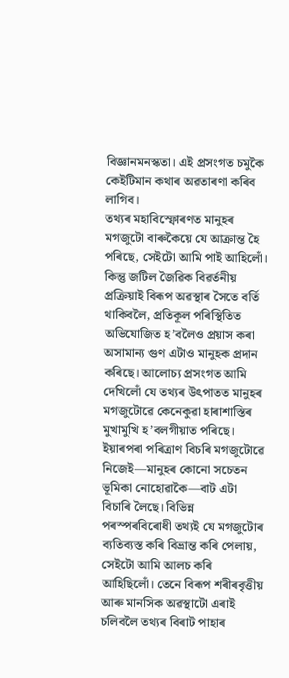বিজ্ঞানমনস্কতা। এই প্ৰসংগত চমুকৈ কেইটিমান কথাৰ অৱতাৰণা কৰিব লাগিব।
তথ্যৰ মহাবিস্ফোৰণত মানুহৰ মগজুটো বাৰুকৈয়ে যে আক্ৰান্ত হৈ পৰিছে, সেইটো আমি পাই আহিলোঁ। কিন্তু জটিল জৈৱিক বিৱৰ্তনীয় প্ৰক্ৰিয়াই বিৰূপ অৱস্থাৰ সৈতে বৰ্তি থাকিবলৈ, প্ৰতিকূল পৰিস্থিতিত অভিযোজিত হ’বলৈও প্ৰয়াস কৰা অসামান্য গুণ এটাও মানুহক প্ৰদান কৰিছে। আলোচ্য প্ৰসংগত আমি দেখিলোঁ যে তথ্যৰ উৎপাতত মানুহৰ মগজুটোৱে কেনেকুৱা হাৰাশাস্তিৰ মুখামুখি হ’বলগীয়াত পৰিছে। ইয়াৰপৰা পৰিত্ৰাণ বিচৰি মগজুটোৱে নিজেই—মানুহৰ কোনো সচেতন ভূমিকা নোহোৱাকৈ—বাট এটা বিচাৰি লৈছে। বিভিন্ন পৰস্পৰবিৰোধী তথ্যই যে মগজুটোৰ ব্যতিব্যস্ত কৰি বিভ্ৰান্ত কৰি পেলায়, সেইটো আমি আলচ কৰি আহিছিলোঁ। তেনে বিৰূপ শৰীৰবৃত্তীয় আৰু মানসিক অৱস্থাটো এৰাই চলিবলৈ তথ্যৰ বিৰাট পাহাৰ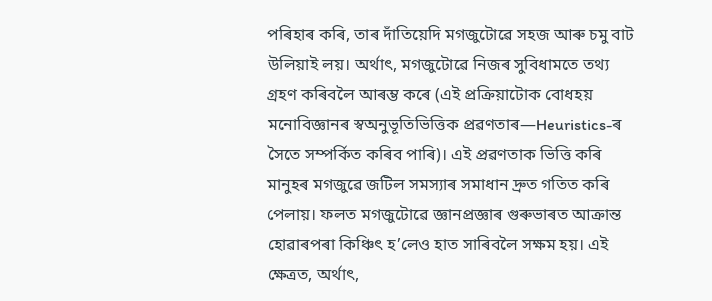পৰিহাৰ কৰি, তাৰ দাঁতিয়েদি মগজুটোৱে সহজ আৰু চমু বাট উলিয়াই লয়। অৰ্থাৎ, মগজুটোৱে নিজৰ সুবিধামতে তথ্য গ্ৰহণ কৰিবলৈ আৰম্ভ কৰে (এই প্ৰক্ৰিয়াটোক বোধহয় মনোবিজ্ঞানৰ স্বঅনুভূতিভিত্তিক প্ৰৱণতাৰ—Heuristics-ৰ সৈতে সম্পৰ্কিত কৰিব পাৰি)। এই প্ৰৱণতাক ভিত্তি কৰি মানুহৰ মগজুৱে জটিল সমস্যাৰ সমাধান দ্ৰুত গতিত কৰি পেলায়। ফলত মগজুটোৱে জ্ঞানপ্ৰজ্ঞাৰ গুৰুভাৰত আক্ৰান্ত হোৱাৰপৰা কিঞ্চিৎ হ’লেও হাত সাৰিবলৈ সক্ষম হয়। এই ক্ষেত্ৰত, অৰ্থাৎ,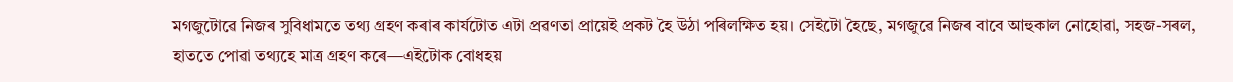মগজুটোৱে নিজৰ সুবিধামতে তথ্য গ্ৰহণ কৰাৰ কাৰ্যটোত এটা প্ৰৱণতা প্ৰায়েই প্ৰকট হৈ উঠা পৰিলক্ষিত হয়। সেইটো হৈছে, মগজুৱে নিজৰ বাবে আহুকাল নোহোৱা, সহজ-সৰল, হাততে পোৱা তথ্যহে মাত্ৰ গ্ৰহণ কৰে—এইটোক বোধহয়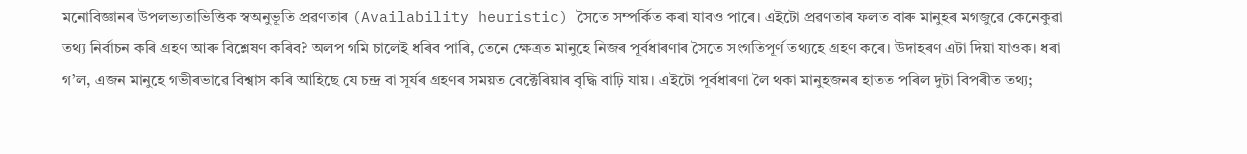মনোবিজ্ঞানৰ উপলভ্যতাভিত্তিক স্বঅনুভূতি প্ৰৱণতাৰ (Availability heuristic) সৈতে সম্পৰ্কিত কৰা যাবও পাৰে। এইটো প্ৰৱণতাৰ ফলত বাৰু মানুহৰ মগজুৱে কেনেকুৱা তথ্য নিৰ্বাচন কৰি গ্ৰহণ আৰু বিশ্লেষণ কৰিব? অলপ গমি চালেই ধৰিব পাৰি, তেনে ক্ষেত্ৰত মানুহে নিজৰ পূৰ্বধাৰণাৰ সৈতে সংগতিপূৰ্ণ তথ্যহে গ্ৰহণ কৰে। উদাহৰণ এটা দিয়া যাওক। ধৰা গ’ল, এজন মানুহে গভীৰভাৱে বিশ্বাস কৰি আহিছে যে চন্দ্ৰ বা সূৰ্যৰ গ্ৰহণৰ সময়ত বেক্টেৰিয়াৰ বৃদ্ধি বাঢ়ি যায়। এইটো পূৰ্বধাৰণা লৈ থকা মানুহজনৰ হাতত পৰিল দুটা বিপৰীত তথ্য;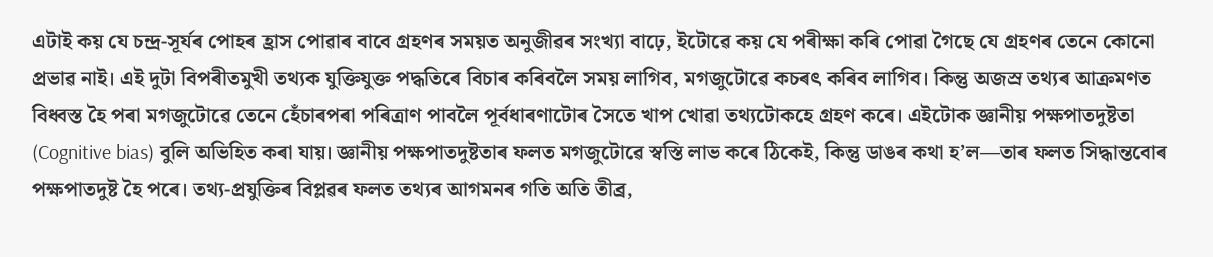এটাই কয় যে চন্দ্ৰ-সূৰ্যৰ পোহৰ হ্ৰাস পোৱাৰ বাবে গ্ৰহণৰ সময়ত অনুজীৱৰ সংখ্যা বাঢ়ে, ইটোৱে কয় যে পৰীক্ষা কৰি পোৱা গৈছে যে গ্ৰহণৰ তেনে কোনো প্ৰভাৱ নাই। এই দুটা বিপৰীতমুখী তথ্যক যুক্তিযুক্ত পদ্ধতিৰে বিচাৰ কৰিবলৈ সময় লাগিব, মগজুটোৱে কচৰৎ কৰিব লাগিব। কিন্তু অজস্ৰ তথ্যৰ আক্ৰমণত বিধ্বস্ত হৈ পৰা মগজুটোৱে তেনে হেঁচাৰপৰা পৰিত্ৰাণ পাবলৈ পূৰ্বধাৰণাটোৰ সৈতে খাপ খোৱা তথ্যটোকহে গ্ৰহণ কৰে। এইটোক জ্ঞানীয় পক্ষপাতদুষ্টতা (Cognitive bias) বুলি অভিহিত কৰা যায়। জ্ঞানীয় পক্ষপাতদুষ্টতাৰ ফলত মগজুটোৱে স্বস্তি লাভ কৰে ঠিকেই, কিন্তু ডাঙৰ কথা হ’ল—তাৰ ফলত সিদ্ধান্তবোৰ পক্ষপাতদুষ্ট হৈ পৰে। তথ্য-প্ৰযুক্তিৰ বিপ্লৱৰ ফলত তথ্যৰ আগমনৰ গতি অতি তীব্ৰ,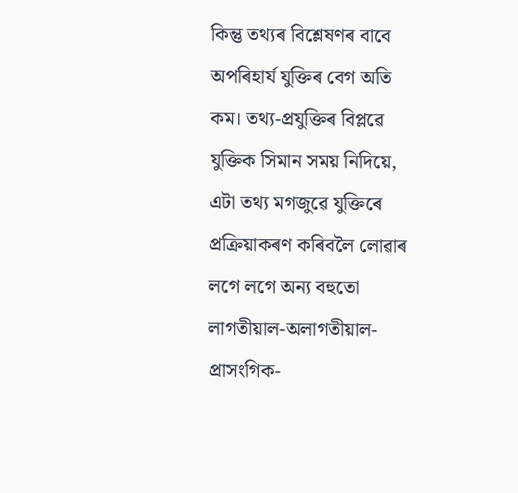কিন্তু তথ্যৰ বিশ্লেষণৰ বাবে অপৰিহাৰ্য যুক্তিৰ বেগ অতি কম। তথ্য-প্ৰযুক্তিৰ বিপ্লৱে যুক্তিক সিমান সময় নিদিয়ে, এটা তথ্য মগজুৱে যুক্তিৰে প্ৰক্ৰিয়াকৰণ কৰিবলৈ লোৱাৰ লগে লগে অন্য বহুতো লাগতীয়াল-অলাগতীয়াল-প্ৰাসংগিক-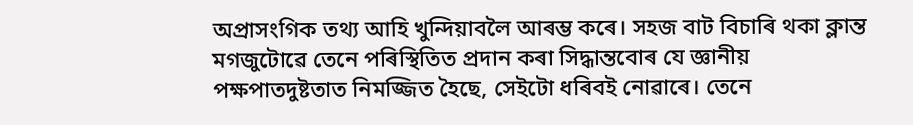অপ্ৰাসংগিক তথ্য আহি খুন্দিয়াবলৈ আৰম্ভ কৰে। সহজ বাট বিচাৰি থকা ক্লান্ত মগজুটোৱে তেনে পৰিস্থিতিত প্ৰদান কৰা সিদ্ধান্তবোৰ যে জ্ঞানীয় পক্ষপাতদুষ্টতাত নিমজ্জিত হৈছে, সেইটো ধৰিবই নোৱাৰে। তেনে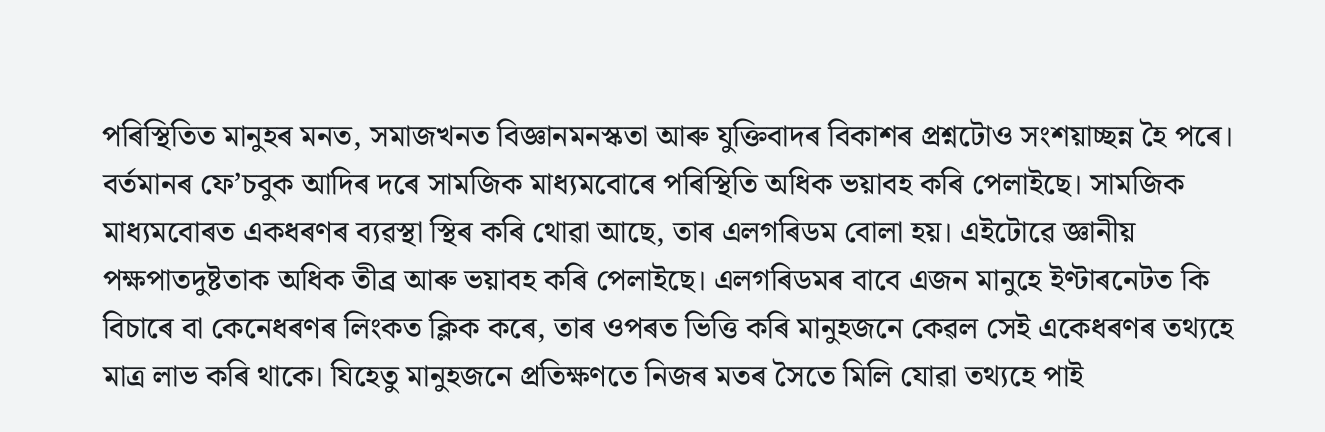পৰিস্থিতিত মানুহৰ মনত, সমাজখনত বিজ্ঞানমনস্কতা আৰু যুক্তিবাদৰ বিকাশৰ প্ৰশ্নটোও সংশয়াচ্ছন্ন হৈ পৰে।
বৰ্তমানৰ ফে’চবুক আদিৰ দৰে সামজিক মাধ্যমবোৰে পৰিস্থিতি অধিক ভয়াবহ কৰি পেলাইছে। সামজিক মাধ্যমবোৰত একধৰণৰ ব্যৱস্থা স্থিৰ কৰি থোৱা আছে, তাৰ এলগৰিডম বোলা হয়। এইটোৱে জ্ঞানীয় পক্ষপাতদুষ্টতাক অধিক তীব্ৰ আৰু ভয়াবহ কৰি পেলাইছে। এলগৰিডমৰ বাবে এজন মানুহে ইণ্টাৰনেটত কি বিচাৰে বা কেনেধৰণৰ লিংকত ক্লিক কৰে, তাৰ ওপৰত ভিত্তি কৰি মানুহজনে কেৱল সেই একেধৰণৰ তথ্যহে মাত্ৰ লাভ কৰি থাকে। যিহেতু মানুহজনে প্ৰতিক্ষণতে নিজৰ মতৰ সৈতে মিলি যোৱা তথ্যহে পাই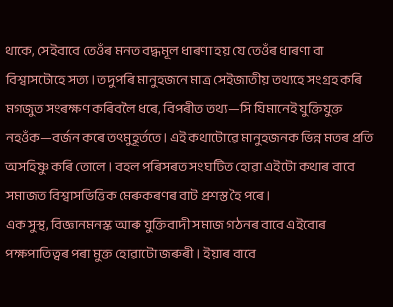থাকে, সেইবাবে তেওঁৰ মনত বদ্ধমূল ধাৰণা হয় যে তেওঁৰ ধাৰণা বা বিশ্বাসটোহে সত্য। তদুপৰি মানুহজনে মাত্ৰ সেইজাতীয় তথ্যহে সংগ্ৰহ কৰি মগজুত সংৰক্ষণ কৰিবলৈ ধৰে, বিপৰীত তথ্য—সি যিমানেই যুক্তিযুক্ত নহওঁক—বৰ্জন কৰে তৎমুহূৰ্ততে। এই কথাটোৱে মানুহজনক ভিন্ন মতৰ প্ৰতি অসহিষ্ণু কৰি তোলে। বহল পৰিসৰত সংঘটিত হোৱা এইটো কথাৰ বাবে সমাজত বিশ্বাসভিত্তিক মেৰুকৰণৰ বাট প্ৰশস্ত হৈ পৰে।
এক সুস্থ, বিজ্ঞানমনস্ক আৰু যুক্তিবাদী সমাজ গঠনৰ বাবে এইবোৰ পক্ষপাতিত্বৰ পৰা মুক্ত হোৱাটো জৰুৰী। ইয়াৰ বাবে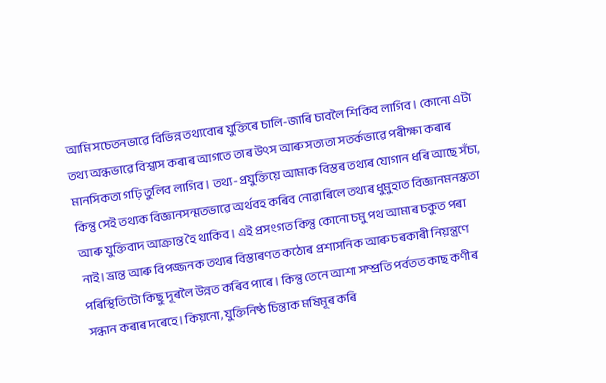আমি সচেতনভাৱে বিভিন্ন তথ্যবোৰ যুক্তিৰে চালি-জাৰি চাবলৈ শিকিব লাগিব। কোনো এটা তথ্য অন্ধভাৱে বিশ্বাস কৰাৰ আগতে তাৰ উৎস আৰু সত্যতা সতৰ্কভাৱে পৰীক্ষা কৰাৰ মানসিকতা গঢ়ি তুলিব লাগিব। তথ্য-প্ৰযুক্তিয়ে আমাক বিস্তৰ তথ্যৰ যোগান ধৰি আছে সঁচা, কিন্তু সেই তথ্যক বিজ্ঞানসন্মতভাৱে অৰ্থবহ কৰিব নোৱাৰিলে তথ্যৰ ধুমুহাত বিজ্ঞানমনস্কতা আৰু যুক্তিবাদ আক্ৰান্ত হৈ থাকিব। এই প্ৰসংগত কিন্তু কোনো চমু পথ আমাৰ চকুত পৰা নাই। ভ্ৰান্ত আৰু বিপজ্জনক তথ্যৰ বিস্তাৰণত কঠোৰ প্ৰশাসনিক আৰু চৰকাৰী নিয়ন্ত্ৰণে পৰিস্থিতিটো কিছু দূৰলৈ উন্নত কৰিব পাৰে। কিন্তু তেনে আশা সম্প্ৰতি পৰ্বতত কাছ কণীৰ সন্ধান কৰাৰ দৰেহে। কিয়নো, যুক্তিনিষ্ঠ চিন্তাক মষিমূৰ কৰি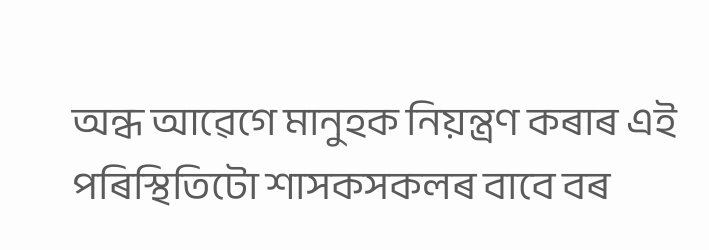অন্ধ আৱেগে মানুহক নিয়ন্ত্ৰণ কৰাৰ এই পৰিস্থিতিটো শাসকসকলৰ বাবে বৰ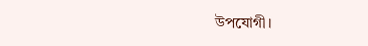উপযোগী।